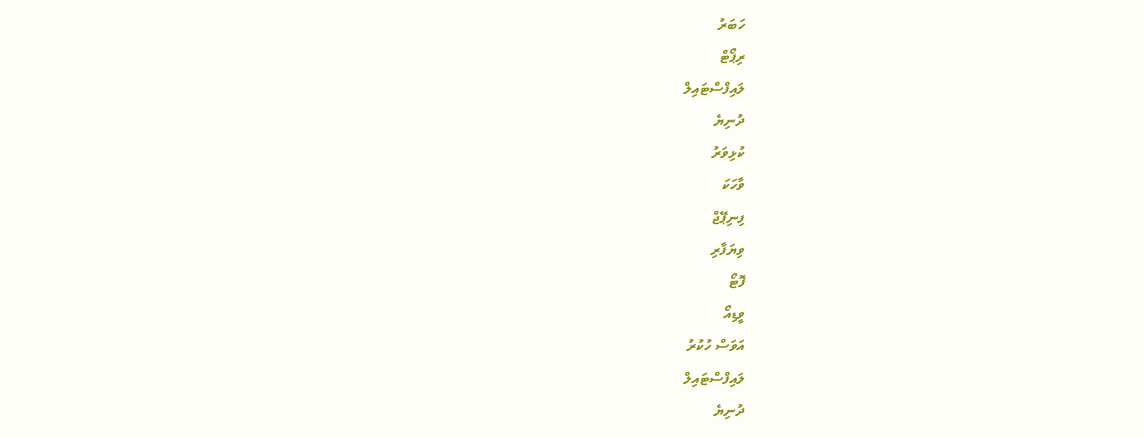ހަބަރު
ރިޕޯޓް
ލައިފްސްޓައިލް
ދުނިޔެ
ކުޅިވަރު
ވާހަކަ
ފިނިޕޭޖް
ވިޔަފާރި
ފޮޓޯ
ވީޑިއޯ
އަވަސް ހުކުރު
ލައިފްސްޓައިލް
ދުނިޔެ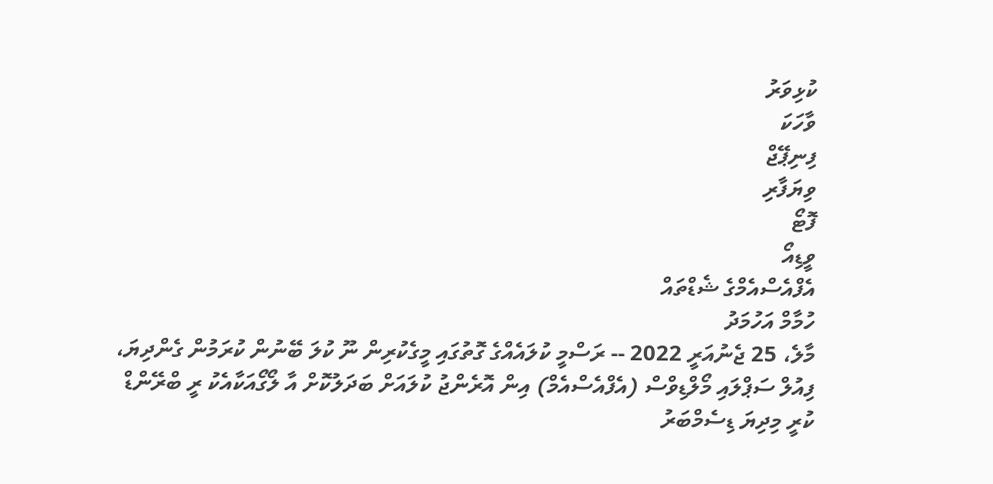ކުޅިވަރު
ވާހަކަ
ފިނިޕޭޖް
ވިޔަފާރި
ފޮޓޯ
ވީޑިއޯ
އެފްއެސްއެމްގެ ޝެޑްތައް
ހުމާމް އަހުމަދު
މާލެ، 25 ޖެނުއަރީ 2022 -- ރަސްމީ ކުލައެއްގެ ގޮތުގައި މީގެކުރިން ނޫ ކުލަ ބޭނުން ކުރަމުން ގެންދިޔަ، ފިއުލް ސަޕްލައި މޯލްޑިވްސް (އެފްއެސްއެމް) އިން އޮރެންޖު ކުލައަށް ބަދަލުކޮށް އާ ލޯގޯއަކާއެކު ރީ ބްރޭންޑް ކުރީ މިދިޔަ ޑިސެމްބަރު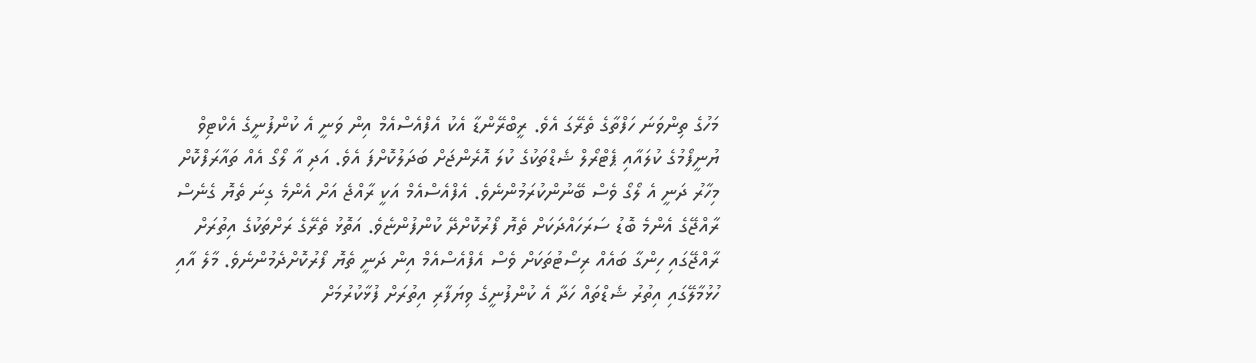މަހުގެ ތިންވަނަ ހަފްތާގެ ތެރޭގަ އެވެ. ރީބްރޭންޑާ އެކު އެފްއެސްއެމް އިން ވަނީ އެ ކުންފުނީގެ އެކްޓިވް ޔުނީފޯމުގެ ކުލައާއި ޕެޓްރޯލް ޝެޑްތަކުގެ ކުލަ އޮރެންޖަށް ބަދަލުކޮށްފަ އެވެ. އަދި އާ ލޯގޯ އެއް ތައާރަފްކޮށް މިހާރު ދަނީ އެ ލޯގޯ ވެސް ބޭނުންކުރަމުންނެވެ. އެފްއެސްއެމް އަކީ ރާއްޖެ އަށް އެންމެ ގިނަ ތެޔޮ ގެނެސް ރާއްޖޭގެ އެންމެ ބޮޑު ސަރަހައްދަކަށް ތެޔޮ ފޯރުކޮށްދޭ ކުންފުންޏެވެ. އަތޮޅު ތެރޭގެ ރަށްތަކުގެ އިތުރަށް ރާއްޖޭގައި ހިންގާ ބައެއް ރިސޯޓުތަކަށް ވެސް އެފްއެސްއެމް އިން ދަނީ ތެޔޮ ފޯރުކޮށްދެމުންނެވެ. މާލެ އާއި ހުޅުމާލޭގައި އިތުރު ޝެޑްތައް ހަދާ އެ ކުންފުނީގެ ވިޔަފާރި އިތުރަށް ފުޅާކުރުމަށް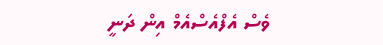ވެސް އެފްއެސްއެމް އިން ދަނީ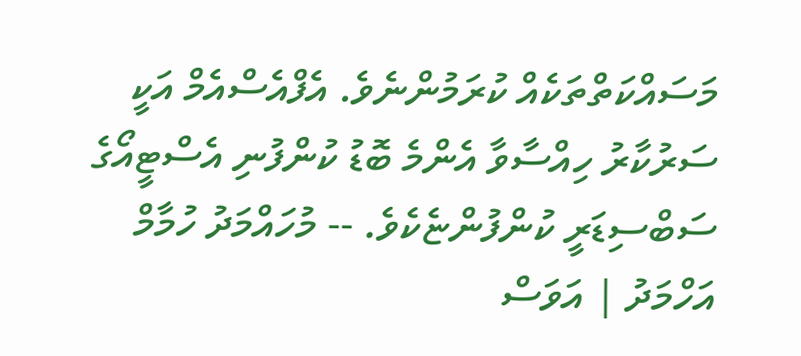މަސައްކަތްތަކެއް ކުރަމުންނެވެ. އެފްއެސްއެމް އަކީ ސަރުކާރު ހިއްސާވާ އެންމެ ބޮޑު ކުންފުނި އެސްޓީއޯގެ ސަބްސިޑަރީ ކުންފުންޏެކެވެ. -- މުހައްމަދު ހުމާމް އަހްމަދު | އަވަސް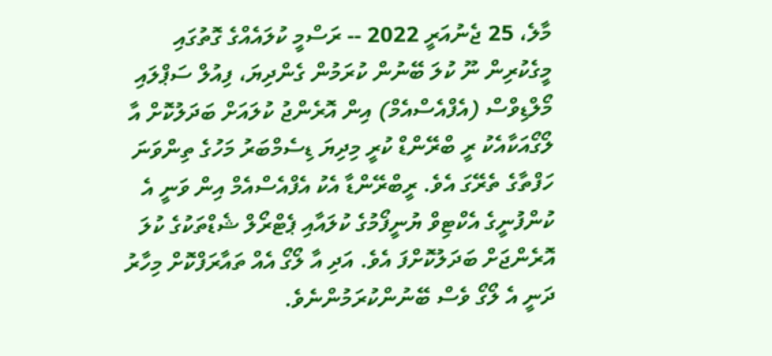މާލެ، 25 ޖެނުއަރީ 2022 -- ރަސްމީ ކުލައެއްގެ ގޮތުގައި މީގެކުރިން ނޫ ކުލަ ބޭނުން ކުރަމުން ގެންދިޔަ، ފިއުލް ސަޕްލައި މޯލްޑިވްސް (އެފްއެސްއެމް) އިން އޮރެންޖު ކުލައަށް ބަދަލުކޮށް އާ ލޯގޯއަކާއެކު ރީ ބްރޭންޑް ކުރީ މިދިޔަ ޑިސެމްބަރު މަހުގެ ތިންވަނަ ހަފްތާގެ ތެރޭގަ އެވެ. ރީބްރޭންޑާ އެކު އެފްއެސްއެމް އިން ވަނީ އެ ކުންފުނީގެ އެކްޓިވް ޔުނީފޯމުގެ ކުލައާއި ޕެޓްރޯލް ޝެޑްތަކުގެ ކުލަ އޮރެންޖަށް ބަދަލުކޮށްފަ އެވެ. އަދި އާ ލޯގޯ އެއް ތައާރަފްކޮށް މިހާރު ދަނީ އެ ލޯގޯ ވެސް ބޭނުންކުރަމުންނެވެ.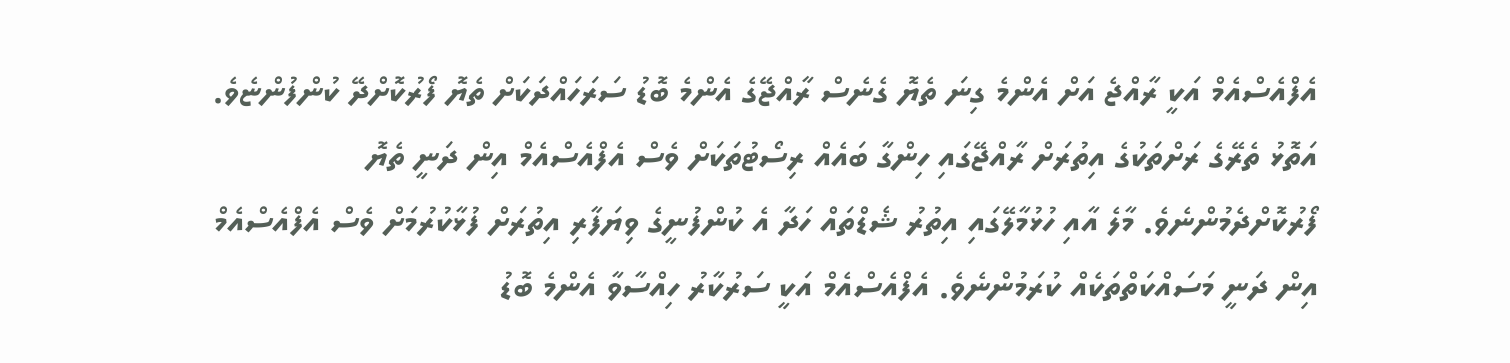އެފްއެސްއެމް އަކީ ރާއްޖެ އަށް އެންމެ ގިނަ ތެޔޮ ގެނެސް ރާއްޖޭގެ އެންމެ ބޮޑު ސަރަހައްދަކަށް ތެޔޮ ފޯރުކޮށްދޭ ކުންފުންޏެވެ. އަތޮޅު ތެރޭގެ ރަށްތަކުގެ އިތުރަށް ރާއްޖޭގައި ހިންގާ ބައެއް ރިސޯޓުތަކަށް ވެސް އެފްއެސްއެމް އިން ދަނީ ތެޔޮ ފޯރުކޮށްދެމުންނެވެ. މާލެ އާއި ހުޅުމާލޭގައި އިތުރު ޝެޑްތައް ހަދާ އެ ކުންފުނީގެ ވިޔަފާރި އިތުރަށް ފުޅާކުރުމަށް ވެސް އެފްއެސްއެމް އިން ދަނީ މަސައްކަތްތަކެއް ކުރަމުންނެވެ. އެފްއެސްއެމް އަކީ ސަރުކާރު ހިއްސާވާ އެންމެ ބޮޑު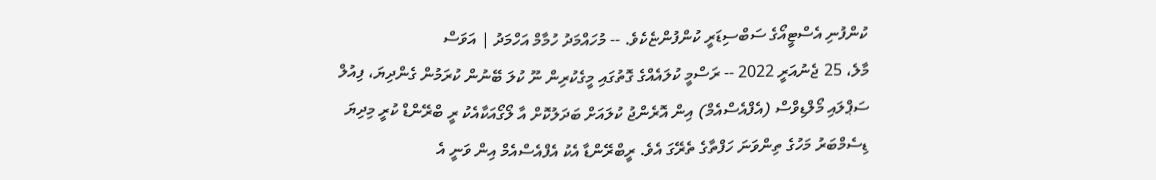ކުންފުނި އެސްޓީއޯގެ ސަބްސިޑަރީ ކުންފުންޏެކެވެ. -- މުހައްމަދު ހުމާމް އަހްމަދު | އަވަސް
މާލެ، 25 ޖެނުއަރީ 2022 -- ރަސްމީ ކުލައެއްގެ ގޮތުގައި މީގެކުރިން ނޫ ކުލަ ބޭނުން ކުރަމުން ގެންދިޔަ، ފިއުލް ސަޕްލައި މޯލްޑިވްސް (އެފްއެސްއެމް) އިން އޮރެންޖު ކުލައަށް ބަދަލުކޮށް އާ ލޯގޯއަކާއެކު ރީ ބްރޭންޑް ކުރީ މިދިޔަ ޑިސެމްބަރު މަހުގެ ތިންވަނަ ހަފްތާގެ ތެރޭގަ އެވެ. ރީބްރޭންޑާ އެކު އެފްއެސްއެމް އިން ވަނީ އެ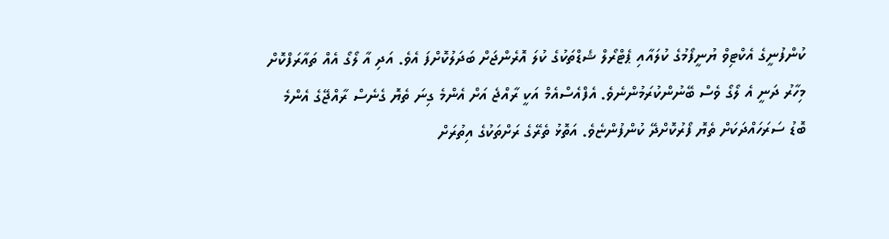ކުންފުނީގެ އެކްޓިވް ޔުނީފޯމުގެ ކުލައާއި ޕެޓްރޯލް ޝެޑްތަކުގެ ކުލަ އޮރެންޖަށް ބަދަލުކޮށްފަ އެވެ. އަދި އާ ލޯގޯ އެއް ތައާރަފްކޮށް މިހާރު ދަނީ އެ ލޯގޯ ވެސް ބޭނުންކުރަމުންނެވެ. އެފްއެސްއެމް އަކީ ރާއްޖެ އަށް އެންމެ ގިނަ ތެޔޮ ގެނެސް ރާއްޖޭގެ އެންމެ ބޮޑު ސަރަހައްދަކަށް ތެޔޮ ފޯރުކޮށްދޭ ކުންފުންޏެވެ. އަތޮޅު ތެރޭގެ ރަށްތަކުގެ އިތުރަށް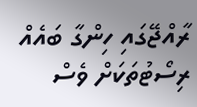ރާއްޖޭގައި ހިންގާ ބައެއް ރިސޯޓުތަކަށް ވެސް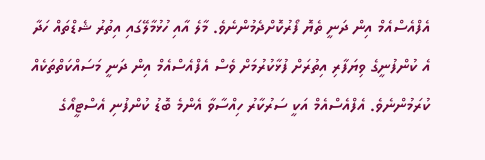އެފްއެސްއެމް އިން ދަނީ ތެޔޮ ފޯރުކޮށްދެމުންނެވެ. މާލެ އާއި ހުޅުމާލޭގައި އިތުރު ޝެޑްތައް ހަދާ އެ ކުންފުނީގެ ވިޔަފާރި އިތުރަށް ފުޅާކުރުމަށް ވެސް އެފްއެސްއެމް އިން ދަނީ މަސައްކަތްތަކެއް ކުރަމުންނެވެ. އެފްއެސްއެމް އަކީ ސަރުކާރު ހިއްސާވާ އެންމެ ބޮޑު ކުންފުނި އެސްޓީއޯގެ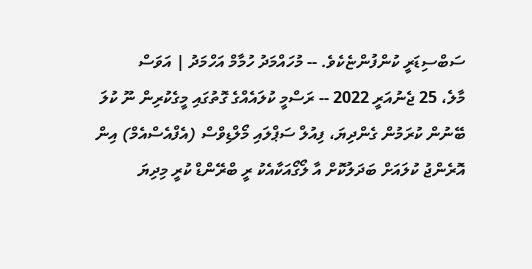ސަބްސިޑަރީ ކުންފުންޏެކެވެ. -- މުހައްމަދު ހުމާމް އަހްމަދު | އަވަސް
މާލެ، 25 ޖެނުއަރީ 2022 -- ރަސްމީ ކުލައެއްގެ ގޮތުގައި މީގެކުރިން ނޫ ކުލަ ބޭނުން ކުރަމުން ގެންދިޔަ، ފިއުލް ސަޕްލައި މޯލްޑިވްސް (އެފްއެސްއެމް) އިން އޮރެންޖު ކުލައަށް ބަދަލުކޮށް އާ ލޯގޯއަކާއެކު ރީ ބްރޭންޑް ކުރީ މިދިޔަ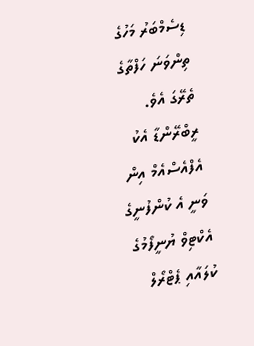ޑިސެމްބަރު މަހުގެ ތިންވަނަ ހަފްތާގެ ތެރޭގަ އެވެ. ރީބްރޭންޑާ އެކު އެފްއެސްއެމް އިން ވަނީ އެ ކުންފުނީގެ އެކްޓިވް ޔުނީފޯމުގެ ކުލައާއި ޕެޓްރޯލް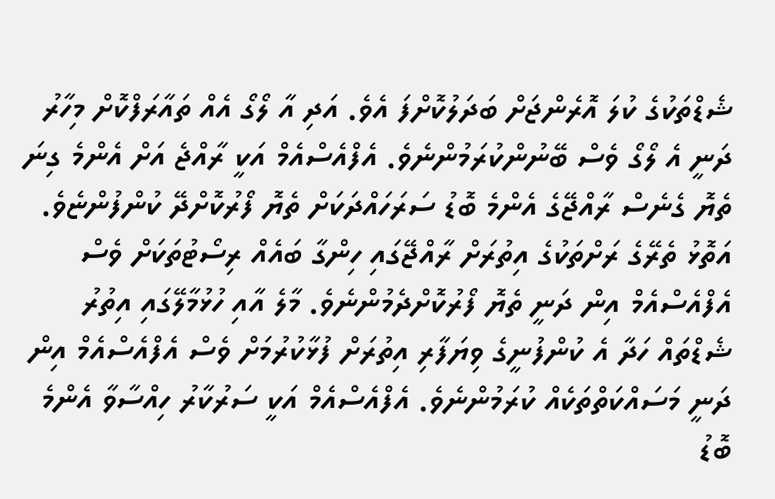ޝެޑްތަކުގެ ކުލަ އޮރެންޖަށް ބަދަލުކޮށްފަ އެވެ. އަދި އާ ލޯގޯ އެއް ތައާރަފްކޮށް މިހާރު ދަނީ އެ ލޯގޯ ވެސް ބޭނުންކުރަމުންނެވެ. އެފްއެސްއެމް އަކީ ރާއްޖެ އަށް އެންމެ ގިނަ ތެޔޮ ގެނެސް ރާއްޖޭގެ އެންމެ ބޮޑު ސަރަހައްދަކަށް ތެޔޮ ފޯރުކޮށްދޭ ކުންފުންޏެވެ. އަތޮޅު ތެރޭގެ ރަށްތަކުގެ އިތުރަށް ރާއްޖޭގައި ހިންގާ ބައެއް ރިސޯޓުތަކަށް ވެސް އެފްއެސްއެމް އިން ދަނީ ތެޔޮ ފޯރުކޮށްދެމުންނެވެ. މާލެ އާއި ހުޅުމާލޭގައި އިތުރު ޝެޑްތައް ހަދާ އެ ކުންފުނީގެ ވިޔަފާރި އިތުރަށް ފުޅާކުރުމަށް ވެސް އެފްއެސްއެމް އިން ދަނީ މަސައްކަތްތަކެއް ކުރަމުންނެވެ. އެފްއެސްއެމް އަކީ ސަރުކާރު ހިއްސާވާ އެންމެ ބޮޑު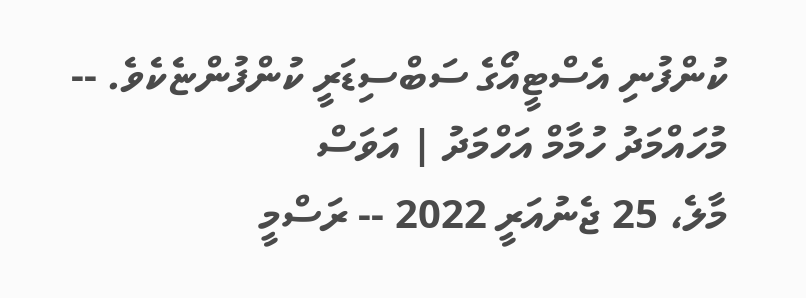ކުންފުނި އެސްޓީއޯގެ ސަބްސިޑަރީ ކުންފުންޏެކެވެ. -- މުހައްމަދު ހުމާމް އަހްމަދު | އަވަސް
މާލެ، 25 ޖެނުއަރީ 2022 -- ރަސްމީ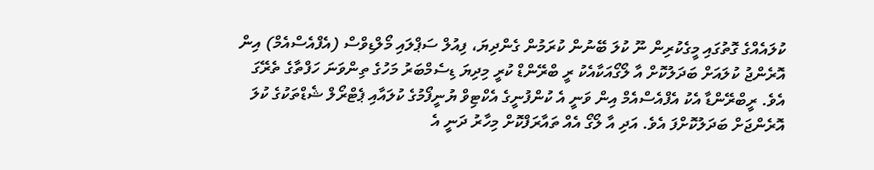ކުލައެއްގެ ގޮތުގައި މީގެކުރިން ނޫ ކުލަ ބޭނުން ކުރަމުން ގެންދިޔަ، ފިއުލް ސަޕްލައި މޯލްޑިވްސް (އެފްއެސްއެމް) އިން އޮރެންޖު ކުލައަށް ބަދަލުކޮށް އާ ލޯގޯއަކާއެކު ރީ ބްރޭންޑް ކުރީ މިދިޔަ ޑިސެމްބަރު މަހުގެ ތިންވަނަ ހަފްތާގެ ތެރޭގަ އެވެ. ރީބްރޭންޑާ އެކު އެފްއެސްއެމް އިން ވަނީ އެ ކުންފުނީގެ އެކްޓިވް ޔުނީފޯމުގެ ކުލައާއި ޕެޓްރޯލް ޝެޑްތަކުގެ ކުލަ އޮރެންޖަށް ބަދަލުކޮށްފަ އެވެ. އަދި އާ ލޯގޯ އެއް ތައާރަފްކޮށް މިހާރު ދަނީ އެ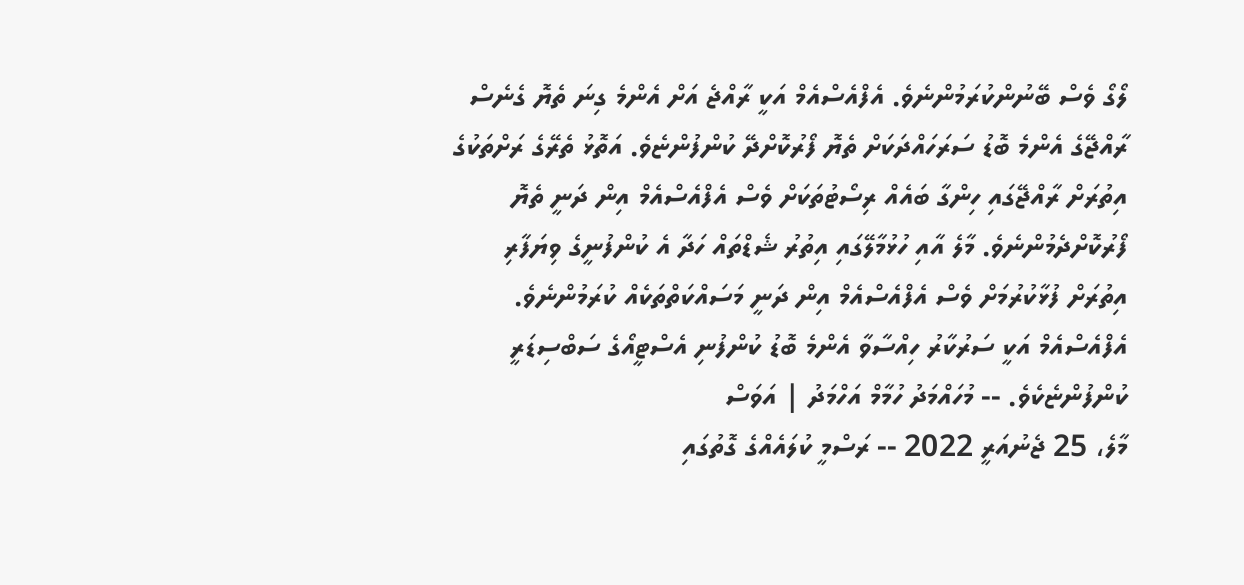ލޯގޯ ވެސް ބޭނުންކުރަމުންނެވެ. އެފްއެސްއެމް އަކީ ރާއްޖެ އަށް އެންމެ ގިނަ ތެޔޮ ގެނެސް ރާއްޖޭގެ އެންމެ ބޮޑު ސަރަހައްދަކަށް ތެޔޮ ފޯރުކޮށްދޭ ކުންފުންޏެވެ. އަތޮޅު ތެރޭގެ ރަށްތަކުގެ އިތުރަށް ރާއްޖޭގައި ހިންގާ ބައެއް ރިސޯޓުތަކަށް ވެސް އެފްއެސްއެމް އިން ދަނީ ތެޔޮ ފޯރުކޮށްދެމުންނެވެ. މާލެ އާއި ހުޅުމާލޭގައި އިތުރު ޝެޑްތައް ހަދާ އެ ކުންފުނީގެ ވިޔަފާރި އިތުރަށް ފުޅާކުރުމަށް ވެސް އެފްއެސްއެމް އިން ދަނީ މަސައްކަތްތަކެއް ކުރަމުންނެވެ. އެފްއެސްއެމް އަކީ ސަރުކާރު ހިއްސާވާ އެންމެ ބޮޑު ކުންފުނި އެސްޓީއޯގެ ސަބްސިޑަރީ ކުންފުންޏެކެވެ. -- މުހައްމަދު ހުމާމް އަހްމަދު | އަވަސް
މާލެ، 25 ޖެނުއަރީ 2022 -- ރަސްމީ ކުލައެއްގެ ގޮތުގައި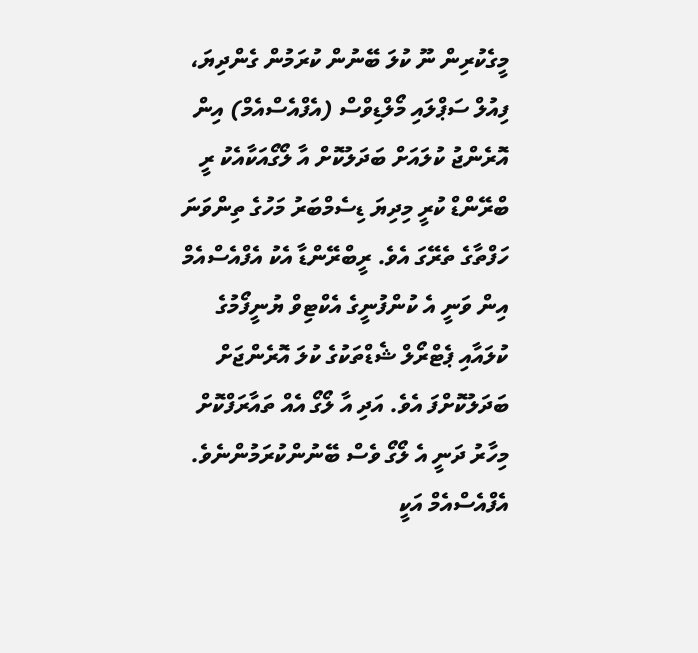މީގެކުރިން ނޫ ކުލަ ބޭނުން ކުރަމުން ގެންދިޔަ، ފިއުލް ސަޕްލައި މޯލްޑިވްސް (އެފްއެސްއެމް) އިން އޮރެންޖު ކުލައަށް ބަދަލުކޮށް އާ ލޯގޯއަކާއެކު ރީ ބްރޭންޑް ކުރީ މިދިޔަ ޑިސެމްބަރު މަހުގެ ތިންވަނަ ހަފްތާގެ ތެރޭގަ އެވެ. ރީބްރޭންޑާ އެކު އެފްއެސްއެމް އިން ވަނީ އެ ކުންފުނީގެ އެކްޓިވް ޔުނީފޯމުގެ ކުލައާއި ޕެޓްރޯލް ޝެޑްތަކުގެ ކުލަ އޮރެންޖަށް ބަދަލުކޮށްފަ އެވެ. އަދި އާ ލޯގޯ އެއް ތައާރަފްކޮށް މިހާރު ދަނީ އެ ލޯގޯ ވެސް ބޭނުންކުރަމުންނެވެ. އެފްއެސްއެމް އަކީ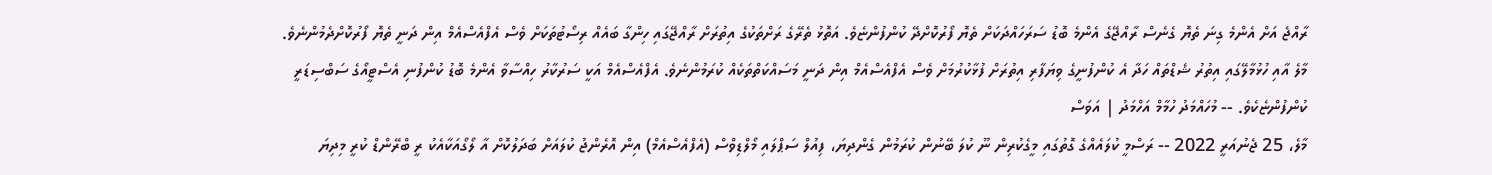ރާއްޖެ އަށް އެންމެ ގިނަ ތެޔޮ ގެނެސް ރާއްޖޭގެ އެންމެ ބޮޑު ސަރަހައްދަކަށް ތެޔޮ ފޯރުކޮށްދޭ ކުންފުންޏެވެ. އަތޮޅު ތެރޭގެ ރަށްތަކުގެ އިތުރަށް ރާއްޖޭގައި ހިންގާ ބައެއް ރިސޯޓުތަކަށް ވެސް އެފްއެސްއެމް އިން ދަނީ ތެޔޮ ފޯރުކޮށްދެމުންނެވެ. މާލެ އާއި ހުޅުމާލޭގައި އިތުރު ޝެޑްތައް ހަދާ އެ ކުންފުނީގެ ވިޔަފާރި އިތުރަށް ފުޅާކުރުމަށް ވެސް އެފްއެސްއެމް އިން ދަނީ މަސައްކަތްތަކެއް ކުރަމުންނެވެ. އެފްއެސްއެމް އަކީ ސަރުކާރު ހިއްސާވާ އެންމެ ބޮޑު ކުންފުނި އެސްޓީއޯގެ ސަބްސިޑަރީ ކުންފުންޏެކެވެ. -- މުހައްމަދު ހުމާމް އަހްމަދު | އަވަސް
މާލެ، 25 ޖެނުއަރީ 2022 -- ރަސްމީ ކުލައެއްގެ ގޮތުގައި މީގެކުރިން ނޫ ކުލަ ބޭނުން ކުރަމުން ގެންދިޔަ، ފިއުލް ސަޕްލައި މޯލްޑިވްސް (އެފްއެސްއެމް) އިން އޮރެންޖު ކުލައަށް ބަދަލުކޮށް އާ ލޯގޯއަކާއެކު ރީ ބްރޭންޑް ކުރީ މިދިޔަ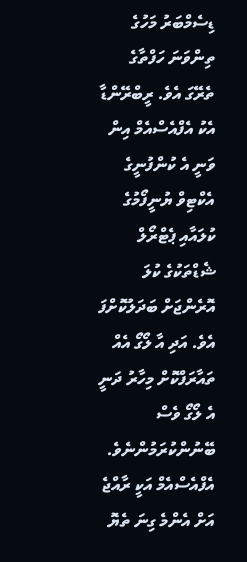ޑިސެމްބަރު މަހުގެ ތިންވަނަ ހަފްތާގެ ތެރޭގަ އެވެ. ރީބްރޭންޑާ އެކު އެފްއެސްއެމް އިން ވަނީ އެ ކުންފުނީގެ އެކްޓިވް ޔުނީފޯމުގެ ކުލައާއި ޕެޓްރޯލް ޝެޑްތަކުގެ ކުލަ އޮރެންޖަށް ބަދަލުކޮށްފަ އެވެ. އަދި އާ ލޯގޯ އެއް ތައާރަފްކޮށް މިހާރު ދަނީ އެ ލޯގޯ ވެސް ބޭނުންކުރަމުންނެވެ. އެފްއެސްއެމް އަކީ ރާއްޖެ އަށް އެންމެ ގިނަ ތެޔޮ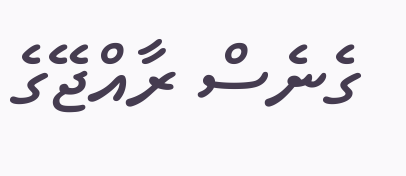ގެނެސް ރާއްޖޭގެ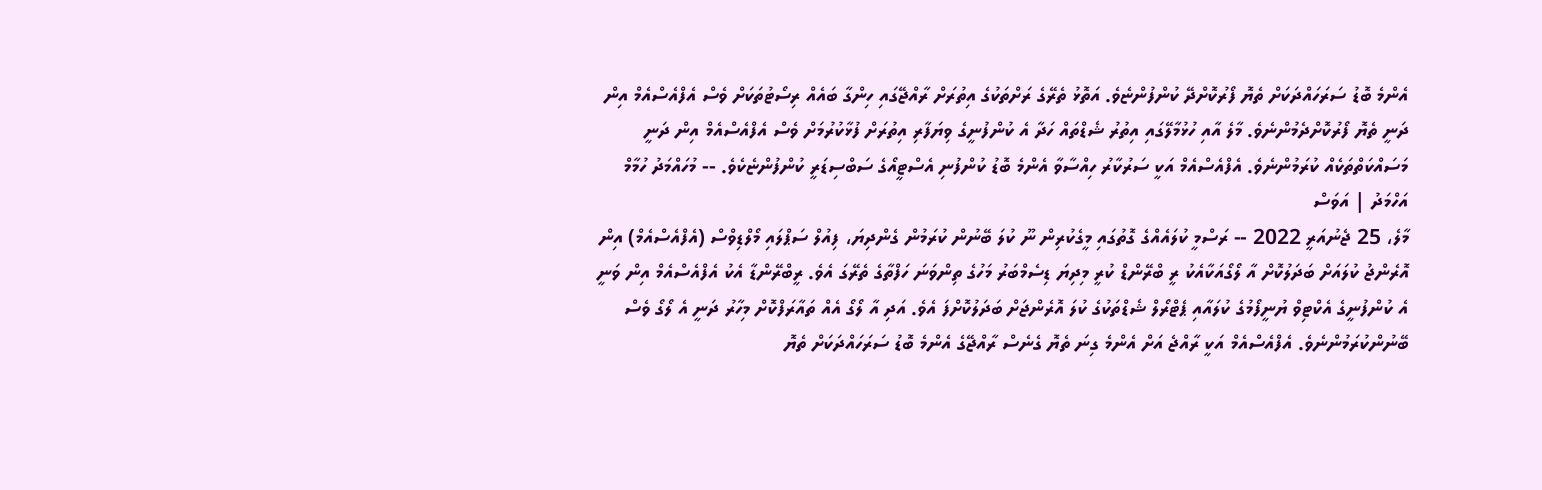އެންމެ ބޮޑު ސަރަހައްދަކަށް ތެޔޮ ފޯރުކޮށްދޭ ކުންފުންޏެވެ. އަތޮޅު ތެރޭގެ ރަށްތަކުގެ އިތުރަށް ރާއްޖޭގައި ހިންގާ ބައެއް ރިސޯޓުތަކަށް ވެސް އެފްއެސްއެމް އިން ދަނީ ތެޔޮ ފޯރުކޮށްދެމުންނެވެ. މާލެ އާއި ހުޅުމާލޭގައި އިތުރު ޝެޑްތައް ހަދާ އެ ކުންފުނީގެ ވިޔަފާރި އިތުރަށް ފުޅާކުރުމަށް ވެސް އެފްއެސްއެމް އިން ދަނީ މަސައްކަތްތަކެއް ކުރަމުންނެވެ. އެފްއެސްއެމް އަކީ ސަރުކާރު ހިއްސާވާ އެންމެ ބޮޑު ކުންފުނި އެސްޓީއޯގެ ސަބްސިޑަރީ ކުންފުންޏެކެވެ. -- މުހައްމަދު ހުމާމް އަހްމަދު | އަވަސް
މާލެ، 25 ޖެނުއަރީ 2022 -- ރަސްމީ ކުލައެއްގެ ގޮތުގައި މީގެކުރިން ނޫ ކުލަ ބޭނުން ކުރަމުން ގެންދިޔަ، ފިއުލް ސަޕްލައި މޯލްޑިވްސް (އެފްއެސްއެމް) އިން އޮރެންޖު ކުލައަށް ބަދަލުކޮށް އާ ލޯގޯއަކާއެކު ރީ ބްރޭންޑް ކުރީ މިދިޔަ ޑިސެމްބަރު މަހުގެ ތިންވަނަ ހަފްތާގެ ތެރޭގަ އެވެ. ރީބްރޭންޑާ އެކު އެފްއެސްއެމް އިން ވަނީ އެ ކުންފުނީގެ އެކްޓިވް ޔުނީފޯމުގެ ކުލައާއި ޕެޓްރޯލް ޝެޑްތަކުގެ ކުލަ އޮރެންޖަށް ބަދަލުކޮށްފަ އެވެ. އަދި އާ ލޯގޯ އެއް ތައާރަފްކޮށް މިހާރު ދަނީ އެ ލޯގޯ ވެސް ބޭނުންކުރަމުންނެވެ. އެފްއެސްއެމް އަކީ ރާއްޖެ އަށް އެންމެ ގިނަ ތެޔޮ ގެނެސް ރާއްޖޭގެ އެންމެ ބޮޑު ސަރަހައްދަކަށް ތެޔޮ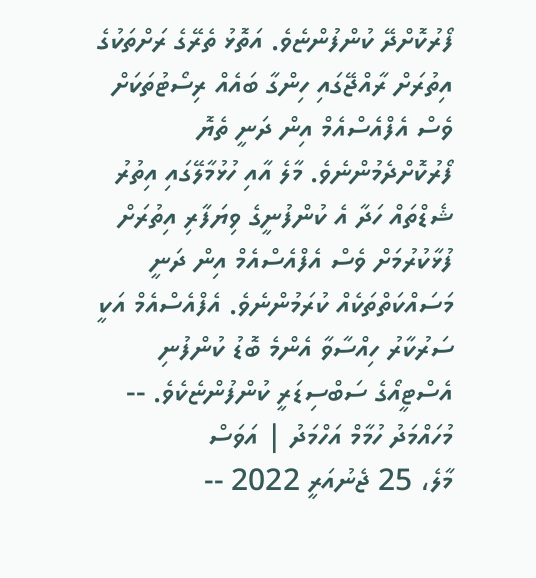ފޯރުކޮށްދޭ ކުންފުންޏެވެ. އަތޮޅު ތެރޭގެ ރަށްތަކުގެ އިތުރަށް ރާއްޖޭގައި ހިންގާ ބައެއް ރިސޯޓުތަކަށް ވެސް އެފްއެސްއެމް އިން ދަނީ ތެޔޮ ފޯރުކޮށްދެމުންނެވެ. މާލެ އާއި ހުޅުމާލޭގައި އިތުރު ޝެޑްތައް ހަދާ އެ ކުންފުނީގެ ވިޔަފާރި އިތުރަށް ފުޅާކުރުމަށް ވެސް އެފްއެސްއެމް އިން ދަނީ މަސައްކަތްތަކެއް ކުރަމުންނެވެ. އެފްއެސްއެމް އަކީ ސަރުކާރު ހިއްސާވާ އެންމެ ބޮޑު ކުންފުނި އެސްޓީއޯގެ ސަބްސިޑަރީ ކުންފުންޏެކެވެ. -- މުހައްމަދު ހުމާމް އަހްމަދު | އަވަސް
މާލެ، 25 ޖެނުއަރީ 2022 --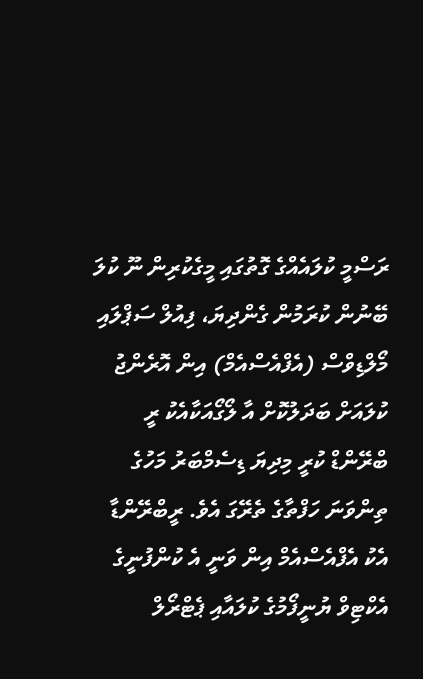ރަސްމީ ކުލައެއްގެ ގޮތުގައި މީގެކުރިން ނޫ ކުލަ ބޭނުން ކުރަމުން ގެންދިޔަ، ފިއުލް ސަޕްލައި މޯލްޑިވްސް (އެފްއެސްއެމް) އިން އޮރެންޖު ކުލައަށް ބަދަލުކޮށް އާ ލޯގޯއަކާއެކު ރީ ބްރޭންޑް ކުރީ މިދިޔަ ޑިސެމްބަރު މަހުގެ ތިންވަނަ ހަފްތާގެ ތެރޭގަ އެވެ. ރީބްރޭންޑާ އެކު އެފްއެސްއެމް އިން ވަނީ އެ ކުންފުނީގެ އެކްޓިވް ޔުނީފޯމުގެ ކުލައާއި ޕެޓްރޯލް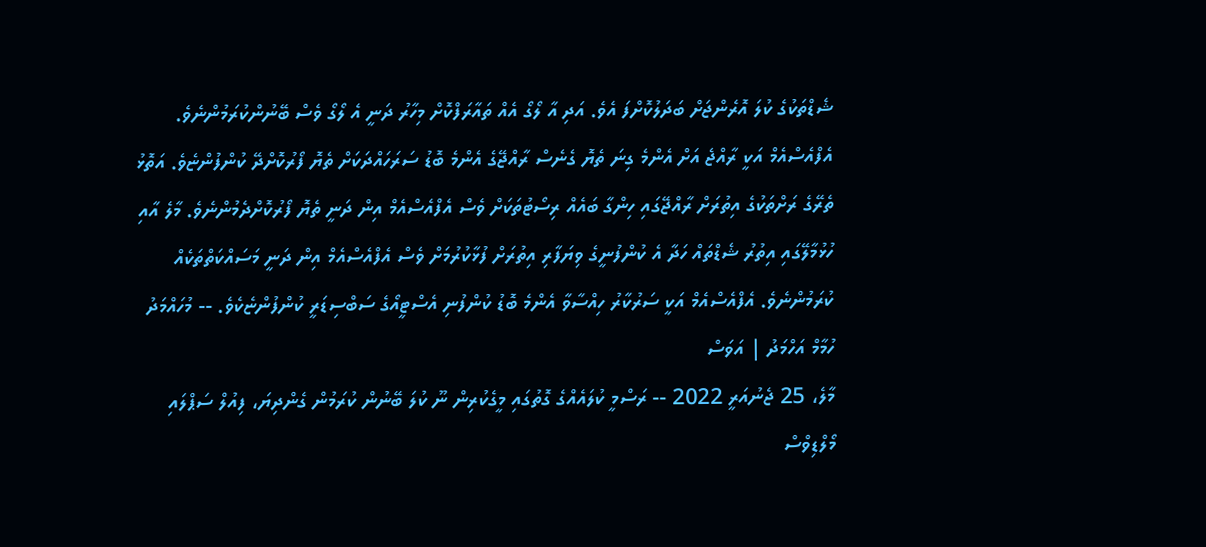ޝެޑްތަކުގެ ކުލަ އޮރެންޖަށް ބަދަލުކޮށްފަ އެވެ. އަދި އާ ލޯގޯ އެއް ތައާރަފްކޮށް މިހާރު ދަނީ އެ ލޯގޯ ވެސް ބޭނުންކުރަމުންނެވެ. އެފްއެސްއެމް އަކީ ރާއްޖެ އަށް އެންމެ ގިނަ ތެޔޮ ގެނެސް ރާއްޖޭގެ އެންމެ ބޮޑު ސަރަހައްދަކަށް ތެޔޮ ފޯރުކޮށްދޭ ކުންފުންޏެވެ. އަތޮޅު ތެރޭގެ ރަށްތަކުގެ އިތުރަށް ރާއްޖޭގައި ހިންގާ ބައެއް ރިސޯޓުތަކަށް ވެސް އެފްއެސްއެމް އިން ދަނީ ތެޔޮ ފޯރުކޮށްދެމުންނެވެ. މާލެ އާއި ހުޅުމާލޭގައި އިތުރު ޝެޑްތައް ހަދާ އެ ކުންފުނީގެ ވިޔަފާރި އިތުރަށް ފުޅާކުރުމަށް ވެސް އެފްއެސްއެމް އިން ދަނީ މަސައްކަތްތަކެއް ކުރަމުންނެވެ. އެފްއެސްއެމް އަކީ ސަރުކާރު ހިއްސާވާ އެންމެ ބޮޑު ކުންފުނި އެސްޓީއޯގެ ސަބްސިޑަރީ ކުންފުންޏެކެވެ. -- މުހައްމަދު ހުމާމް އަހްމަދު | އަވަސް
މާލެ، 25 ޖެނުއަރީ 2022 -- ރަސްމީ ކުލައެއްގެ ގޮތުގައި މީގެކުރިން ނޫ ކުލަ ބޭނުން ކުރަމުން ގެންދިޔަ، ފިއުލް ސަޕްލައި މޯލްޑިވްސް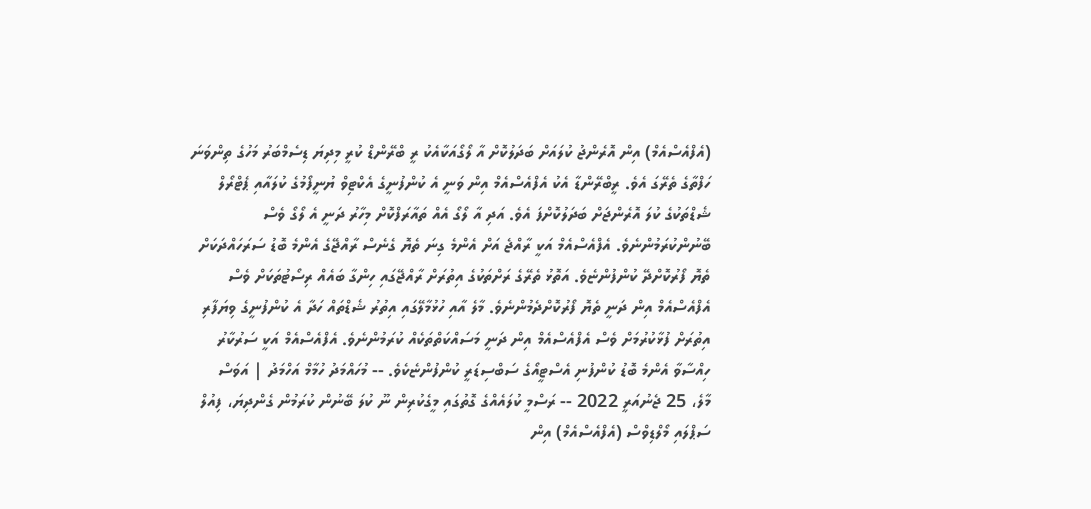(އެފްއެސްއެމް) އިން އޮރެންޖު ކުލައަށް ބަދަލުކޮށް އާ ލޯގޯއަކާއެކު ރީ ބްރޭންޑް ކުރީ މިދިޔަ ޑިސެމްބަރު މަހުގެ ތިންވަނަ ހަފްތާގެ ތެރޭގަ އެވެ. ރީބްރޭންޑާ އެކު އެފްއެސްއެމް އިން ވަނީ އެ ކުންފުނީގެ އެކްޓިވް ޔުނީފޯމުގެ ކުލައާއި ޕެޓްރޯލް ޝެޑްތަކުގެ ކުލަ އޮރެންޖަށް ބަދަލުކޮށްފަ އެވެ. އަދި އާ ލޯގޯ އެއް ތައާރަފްކޮށް މިހާރު ދަނީ އެ ލޯގޯ ވެސް ބޭނުންކުރަމުންނެވެ. އެފްއެސްއެމް އަކީ ރާއްޖެ އަށް އެންމެ ގިނަ ތެޔޮ ގެނެސް ރާއްޖޭގެ އެންމެ ބޮޑު ސަރަހައްދަކަށް ތެޔޮ ފޯރުކޮށްދޭ ކުންފުންޏެވެ. އަތޮޅު ތެރޭގެ ރަށްތަކުގެ އިތުރަށް ރާއްޖޭގައި ހިންގާ ބައެއް ރިސޯޓުތަކަށް ވެސް އެފްއެސްއެމް އިން ދަނީ ތެޔޮ ފޯރުކޮށްދެމުންނެވެ. މާލެ އާއި ހުޅުމާލޭގައި އިތުރު ޝެޑްތައް ހަދާ އެ ކުންފުނީގެ ވިޔަފާރި އިތުރަށް ފުޅާކުރުމަށް ވެސް އެފްއެސްއެމް އިން ދަނީ މަސައްކަތްތަކެއް ކުރަމުންނެވެ. އެފްއެސްއެމް އަކީ ސަރުކާރު ހިއްސާވާ އެންމެ ބޮޑު ކުންފުނި އެސްޓީއޯގެ ސަބްސިޑަރީ ކުންފުންޏެކެވެ. -- މުހައްމަދު ހުމާމް އަހްމަދު | އަވަސް
މާލެ، 25 ޖެނުއަރީ 2022 -- ރަސްމީ ކުލައެއްގެ ގޮތުގައި މީގެކުރިން ނޫ ކުލަ ބޭނުން ކުރަމުން ގެންދިޔަ، ފިއުލް ސަޕްލައި މޯލްޑިވްސް (އެފްއެސްއެމް) އިން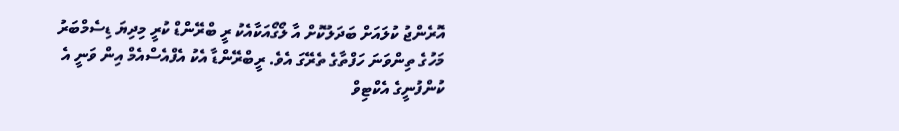އޮރެންޖު ކުލައަށް ބަދަލުކޮށް އާ ލޯގޯއަކާއެކު ރީ ބްރޭންޑް ކުރީ މިދިޔަ ޑިސެމްބަރު މަހުގެ ތިންވަނަ ހަފްތާގެ ތެރޭގަ އެވެ. ރީބްރޭންޑާ އެކު އެފްއެސްއެމް އިން ވަނީ އެ ކުންފުނީގެ އެކްޓިވް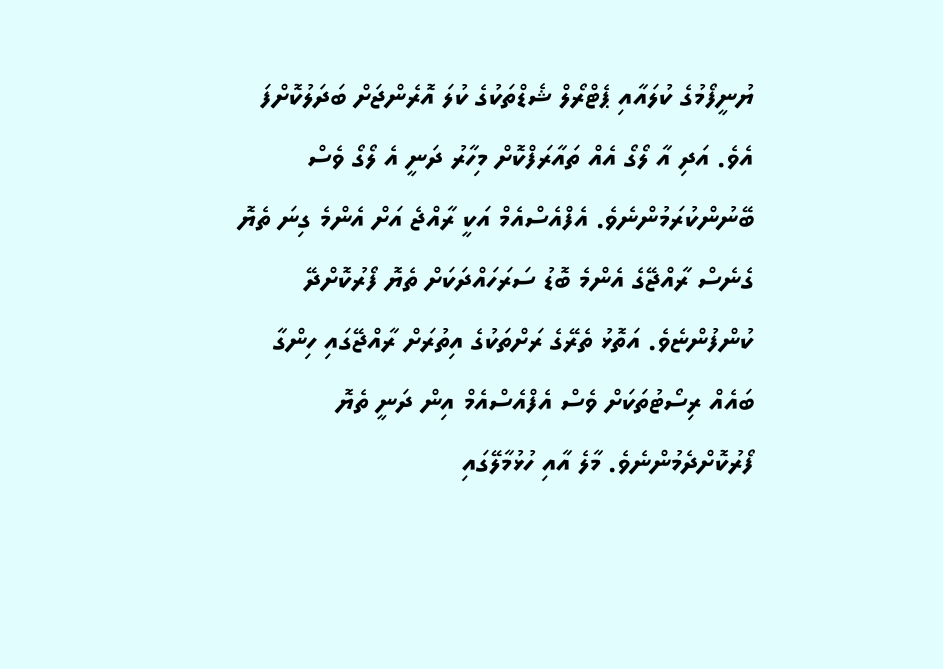ޔުނީފޯމުގެ ކުލައާއި ޕެޓްރޯލް ޝެޑްތަކުގެ ކުލަ އޮރެންޖަށް ބަދަލުކޮށްފަ އެވެ. އަދި އާ ލޯގޯ އެއް ތައާރަފްކޮށް މިހާރު ދަނީ އެ ލޯގޯ ވެސް ބޭނުންކުރަމުންނެވެ. އެފްއެސްއެމް އަކީ ރާއްޖެ އަށް އެންމެ ގިނަ ތެޔޮ ގެނެސް ރާއްޖޭގެ އެންމެ ބޮޑު ސަރަހައްދަކަށް ތެޔޮ ފޯރުކޮށްދޭ ކުންފުންޏެވެ. އަތޮޅު ތެރޭގެ ރަށްތަކުގެ އިތުރަށް ރާއްޖޭގައި ހިންގާ ބައެއް ރިސޯޓުތަކަށް ވެސް އެފްއެސްއެމް އިން ދަނީ ތެޔޮ ފޯރުކޮށްދެމުންނެވެ. މާލެ އާއި ހުޅުމާލޭގައި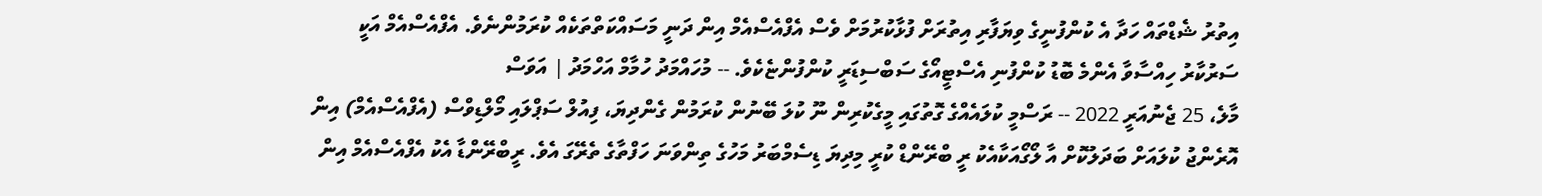އިތުރު ޝެޑްތައް ހަދާ އެ ކުންފުނީގެ ވިޔަފާރި އިތުރަށް ފުޅާކުރުމަށް ވެސް އެފްއެސްއެމް އިން ދަނީ މަސައްކަތްތަކެއް ކުރަމުންނެވެ. އެފްއެސްއެމް އަކީ ސަރުކާރު ހިއްސާވާ އެންމެ ބޮޑު ކުންފުނި އެސްޓީއޯގެ ސަބްސިޑަރީ ކުންފުންޏެކެވެ. -- މުހައްމަދު ހުމާމް އަހްމަދު | އަވަސް
މާލެ، 25 ޖެނުއަރީ 2022 -- ރަސްމީ ކުލައެއްގެ ގޮތުގައި މީގެކުރިން ނޫ ކުލަ ބޭނުން ކުރަމުން ގެންދިޔަ، ފިއުލް ސަޕްލައި މޯލްޑިވްސް (އެފްއެސްއެމް) އިން އޮރެންޖު ކުލައަށް ބަދަލުކޮށް އާ ލޯގޯއަކާއެކު ރީ ބްރޭންޑް ކުރީ މިދިޔަ ޑިސެމްބަރު މަހުގެ ތިންވަނަ ހަފްތާގެ ތެރޭގަ އެވެ. ރީބްރޭންޑާ އެކު އެފްއެސްއެމް އިން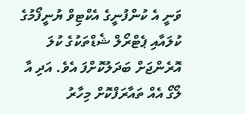ވަނީ އެ ކުންފުނީގެ އެކްޓިވް ޔުނީފޯމުގެ ކުލައާއި ޕެޓްރޯލް ޝެޑްތަކުގެ ކުލަ އޮރެންޖަށް ބަދަލުކޮށްފަ އެވެ. އަދި އާ ލޯގޯ އެއް ތައާރަފްކޮށް މިހާރު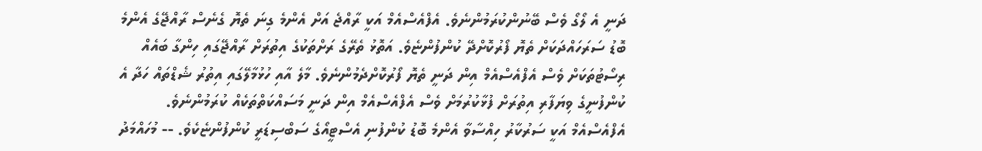ދަނީ އެ ލޯގޯ ވެސް ބޭނުންކުރަމުންނެވެ. އެފްއެސްއެމް އަކީ ރާއްޖެ އަށް އެންމެ ގިނަ ތެޔޮ ގެނެސް ރާއްޖޭގެ އެންމެ ބޮޑު ސަރަހައްދަކަށް ތެޔޮ ފޯރުކޮށްދޭ ކުންފުންޏެވެ. އަތޮޅު ތެރޭގެ ރަށްތަކުގެ އިތުރަށް ރާއްޖޭގައި ހިންގާ ބައެއް ރިސޯޓުތަކަށް ވެސް އެފްއެސްއެމް އިން ދަނީ ތެޔޮ ފޯރުކޮށްދެމުންނެވެ. މާލެ އާއި ހުޅުމާލޭގައި އިތުރު ޝެޑްތައް ހަދާ އެ ކުންފުނީގެ ވިޔަފާރި އިތުރަށް ފުޅާކުރުމަށް ވެސް އެފްއެސްއެމް އިން ދަނީ މަސައްކަތްތަކެއް ކުރަމުންނެވެ. އެފްއެސްއެމް އަކީ ސަރުކާރު ހިއްސާވާ އެންމެ ބޮޑު ކުންފުނި އެސްޓީއޯގެ ސަބްސިޑަރީ ކުންފުންޏެކެވެ. -- މުހައްމަދު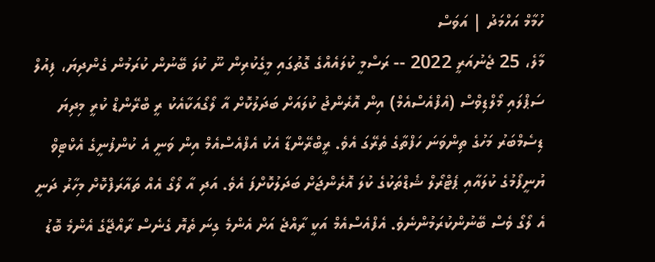ހުމާމް އަހްމަދު | އަވަސް
މާލެ، 25 ޖެނުއަރީ 2022 -- ރަސްމީ ކުލައެއްގެ ގޮތުގައި މީގެކުރިން ނޫ ކުލަ ބޭނުން ކުރަމުން ގެންދިޔަ، ފިއުލް ސަޕްލައި މޯލްޑިވްސް (އެފްއެސްއެމް) އިން އޮރެންޖު ކުލައަށް ބަދަލުކޮށް އާ ލޯގޯއަކާއެކު ރީ ބްރޭންޑް ކުރީ މިދިޔަ ޑިސެމްބަރު މަހުގެ ތިންވަނަ ހަފްތާގެ ތެރޭގަ އެވެ. ރީބްރޭންޑާ އެކު އެފްއެސްއެމް އިން ވަނީ އެ ކުންފުނީގެ އެކްޓިވް ޔުނީފޯމުގެ ކުލައާއި ޕެޓްރޯލް ޝެޑްތަކުގެ ކުލަ އޮރެންޖަށް ބަދަލުކޮށްފަ އެވެ. އަދި އާ ލޯގޯ އެއް ތައާރަފްކޮށް މިހާރު ދަނީ އެ ލޯގޯ ވެސް ބޭނުންކުރަމުންނެވެ. އެފްއެސްއެމް އަކީ ރާއްޖެ އަށް އެންމެ ގިނަ ތެޔޮ ގެނެސް ރާއްޖޭގެ އެންމެ ބޮޑު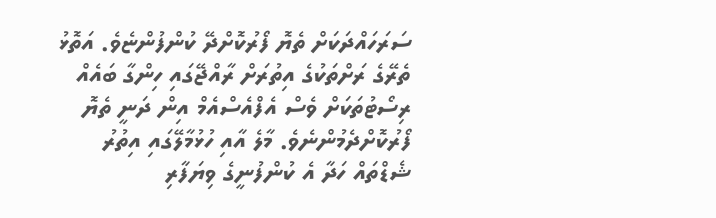ސަރަހައްދަކަށް ތެޔޮ ފޯރުކޮށްދޭ ކުންފުންޏެވެ. އަތޮޅު ތެރޭގެ ރަށްތަކުގެ އިތުރަށް ރާއްޖޭގައި ހިންގާ ބައެއް ރިސޯޓުތަކަށް ވެސް އެފްއެސްއެމް އިން ދަނީ ތެޔޮ ފޯރުކޮށްދެމުންނެވެ. މާލެ އާއި ހުޅުމާލޭގައި އިތުރު ޝެޑްތައް ހަދާ އެ ކުންފުނީގެ ވިޔަފާރި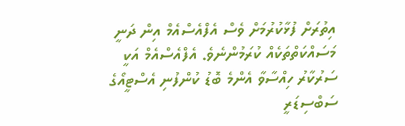އިތުރަށް ފުޅާކުރުމަށް ވެސް އެފްއެސްއެމް އިން ދަނީ މަސައްކަތްތަކެއް ކުރަމުންނެވެ. އެފްއެސްއެމް އަކީ ސަރުކާރު ހިއްސާވާ އެންމެ ބޮޑު ކުންފުނި އެސްޓީއޯގެ ސަބްސިޑަރީ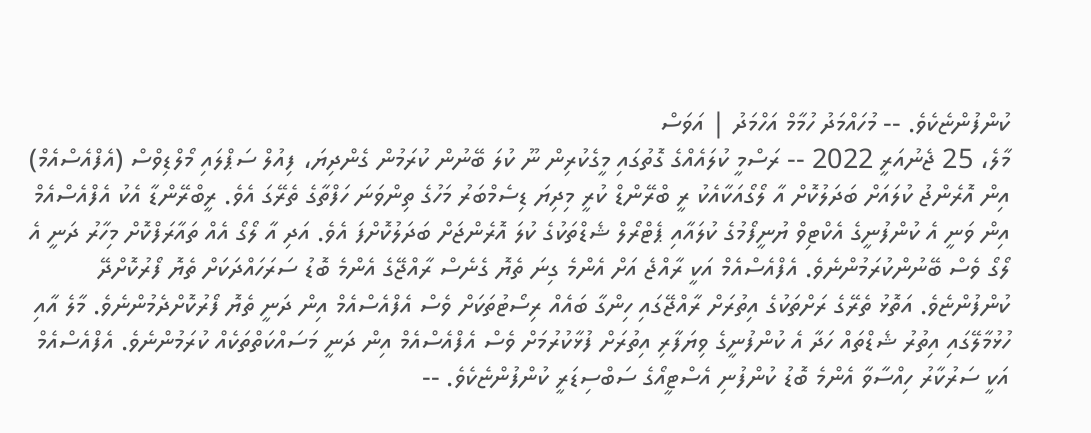ކުންފުންޏެކެވެ. -- މުހައްމަދު ހުމާމް އަހްމަދު | އަވަސް
މާލެ، 25 ޖެނުއަރީ 2022 -- ރަސްމީ ކުލައެއްގެ ގޮތުގައި މީގެކުރިން ނޫ ކުލަ ބޭނުން ކުރަމުން ގެންދިޔަ، ފިއުލް ސަޕްލައި މޯލްޑިވްސް (އެފްއެސްއެމް) އިން އޮރެންޖު ކުލައަށް ބަދަލުކޮށް އާ ލޯގޯއަކާއެކު ރީ ބްރޭންޑް ކުރީ މިދިޔަ ޑިސެމްބަރު މަހުގެ ތިންވަނަ ހަފްތާގެ ތެރޭގަ އެވެ. ރީބްރޭންޑާ އެކު އެފްއެސްއެމް އިން ވަނީ އެ ކުންފުނީގެ އެކްޓިވް ޔުނީފޯމުގެ ކުލައާއި ޕެޓްރޯލް ޝެޑްތަކުގެ ކުލަ އޮރެންޖަށް ބަދަލުކޮށްފަ އެވެ. އަދި އާ ލޯގޯ އެއް ތައާރަފްކޮށް މިހާރު ދަނީ އެ ލޯގޯ ވެސް ބޭނުންކުރަމުންނެވެ. އެފްއެސްއެމް އަކީ ރާއްޖެ އަށް އެންމެ ގިނަ ތެޔޮ ގެނެސް ރާއްޖޭގެ އެންމެ ބޮޑު ސަރަހައްދަކަށް ތެޔޮ ފޯރުކޮށްދޭ ކުންފުންޏެވެ. އަތޮޅު ތެރޭގެ ރަށްތަކުގެ އިތުރަށް ރާއްޖޭގައި ހިންގާ ބައެއް ރިސޯޓުތަކަށް ވެސް އެފްއެސްއެމް އިން ދަނީ ތެޔޮ ފޯރުކޮށްދެމުންނެވެ. މާލެ އާއި ހުޅުމާލޭގައި އިތުރު ޝެޑްތައް ހަދާ އެ ކުންފުނީގެ ވިޔަފާރި އިތުރަށް ފުޅާކުރުމަށް ވެސް އެފްއެސްއެމް އިން ދަނީ މަސައްކަތްތަކެއް ކުރަމުންނެވެ. އެފްއެސްއެމް އަކީ ސަރުކާރު ހިއްސާވާ އެންމެ ބޮޑު ކުންފުނި އެސްޓީއޯގެ ސަބްސިޑަރީ ކުންފުންޏެކެވެ. --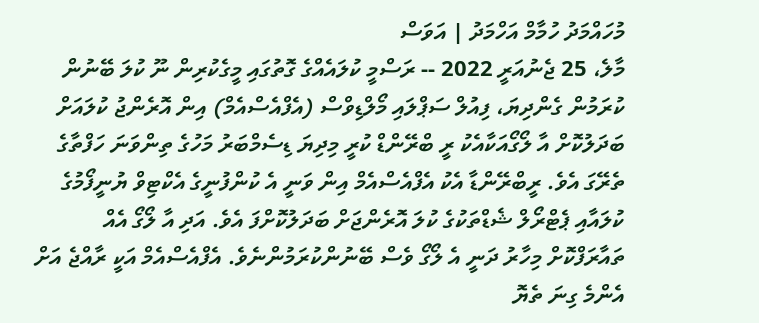މުހައްމަދު ހުމާމް އަހްމަދު | އަވަސް
މާލެ، 25 ޖެނުއަރީ 2022 -- ރަސްމީ ކުލައެއްގެ ގޮތުގައި މީގެކުރިން ނޫ ކުލަ ބޭނުން ކުރަމުން ގެންދިޔަ، ފިއުލް ސަޕްލައި މޯލްޑިވްސް (އެފްއެސްއެމް) އިން އޮރެންޖު ކުލައަށް ބަދަލުކޮށް އާ ލޯގޯއަކާއެކު ރީ ބްރޭންޑް ކުރީ މިދިޔަ ޑިސެމްބަރު މަހުގެ ތިންވަނަ ހަފްތާގެ ތެރޭގަ އެވެ. ރީބްރޭންޑާ އެކު އެފްއެސްއެމް އިން ވަނީ އެ ކުންފުނީގެ އެކްޓިވް ޔުނީފޯމުގެ ކުލައާއި ޕެޓްރޯލް ޝެޑްތަކުގެ ކުލަ އޮރެންޖަށް ބަދަލުކޮށްފަ އެވެ. އަދި އާ ލޯގޯ އެއް ތައާރަފްކޮށް މިހާރު ދަނީ އެ ލޯގޯ ވެސް ބޭނުންކުރަމުންނެވެ. އެފްއެސްއެމް އަކީ ރާއްޖެ އަށް އެންމެ ގިނަ ތެޔޮ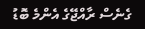ގެނެސް ރާއްޖޭގެ އެންމެ ބޮޑު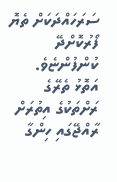ސަރަހައްދަކަށް ތެޔޮ ފޯރުކޮށްދޭ ކުންފުންޏެވެ. އަތޮޅު ތެރޭގެ ރަށްތަކުގެ އިތުރަށް ރާއްޖޭގައި ހިންގާ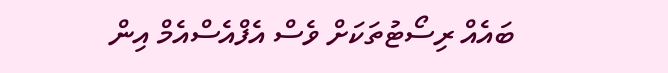ބައެއް ރިސޯޓުތަކަށް ވެސް އެފްއެސްއެމް އިން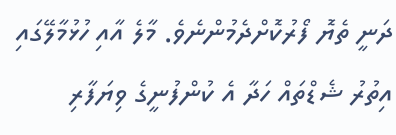ދަނީ ތެޔޮ ފޯރުކޮށްދެމުންނެވެ. މާލެ އާއި ހުޅުމާލޭގައި އިތުރު ޝެޑްތައް ހަދާ އެ ކުންފުނީގެ ވިޔަފާރި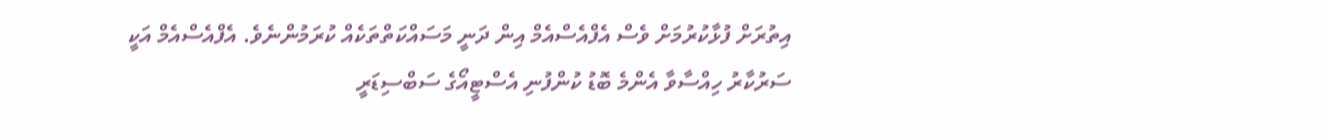އިތުރަށް ފުޅާކުރުމަށް ވެސް އެފްއެސްއެމް އިން ދަނީ މަސައްކަތްތަކެއް ކުރަމުންނެވެ. އެފްއެސްއެމް އަކީ ސަރުކާރު ހިއްސާވާ އެންމެ ބޮޑު ކުންފުނި އެސްޓީއޯގެ ސަބްސިޑަރީ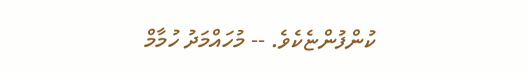ކުންފުންޏެކެވެ. -- މުހައްމަދު ހުމާމް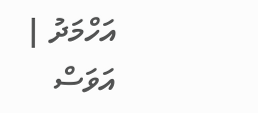އަހްމަދު | އަވަސް